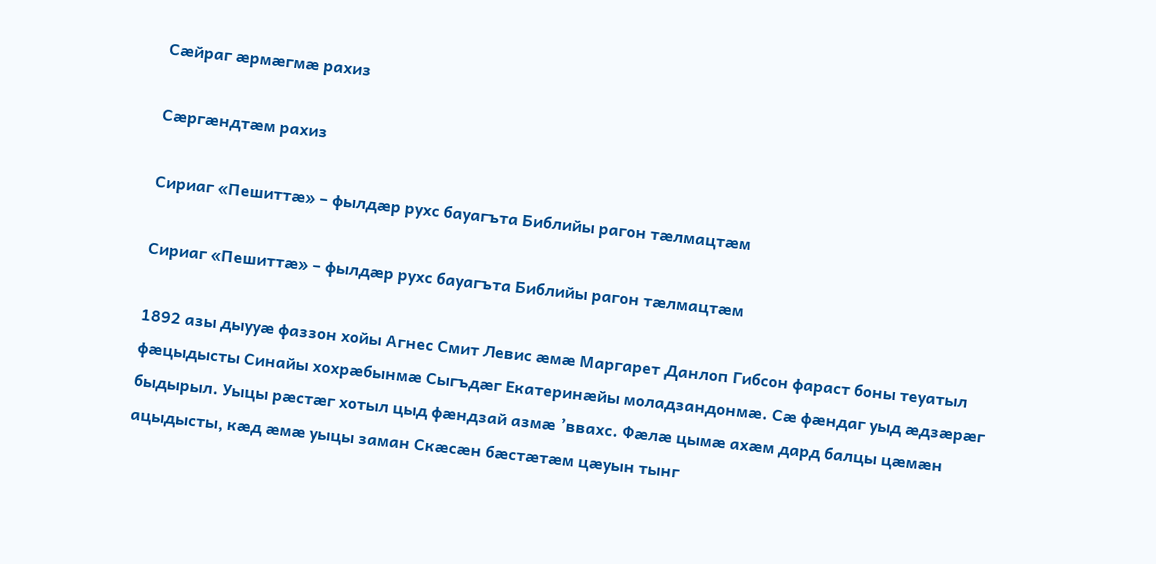Сӕйраг ӕрмӕгмӕ рахиз

Сӕргӕндтӕм рахиз

Сириаг «Пешиттӕ» – фылдӕр рухс бауагъта Библийы рагон тӕлмацтӕм

Сириаг «Пешиттӕ» – фылдӕр рухс бауагъта Библийы рагон тӕлмацтӕм

1892 азы дыууӕ фаззон хойы Агнес Смит Левис ӕмӕ Маргарет Данлоп Гибсон фараст боны теуатыл фӕцыдысты Синайы хохрӕбынмӕ Сыгъдӕг Екатеринӕйы моладзандонмӕ. Сӕ фӕндаг уыд ӕдзӕрӕг быдырыл. Уыцы рӕстӕг хотыл цыд фӕндзай азмӕ ’ввахс. Фӕлӕ цымӕ ахӕм дард балцы цӕмӕн ацыдысты, кӕд ӕмӕ уыцы заман Скӕсӕн бӕстӕтӕм цӕуын тынг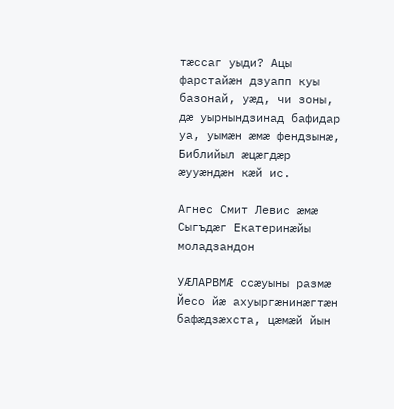тӕссаг уыди? Ацы фарстайӕн дзуапп куы базонай, уӕд, чи зоны, дӕ уырнындзинад бафидар уа, уымӕн ӕмӕ фендзынӕ, Библийыл ӕцӕгдӕр ӕууӕндӕн кӕй ис.

Агнес Смит Левис ӕмӕ Сыгъдӕг Екатеринӕйы моладзандон

УӔЛАРВМӔ ссӕуыны размӕ Йесо йӕ ахуыргӕнинӕгтӕн бафӕдзӕхста, цӕмӕй йын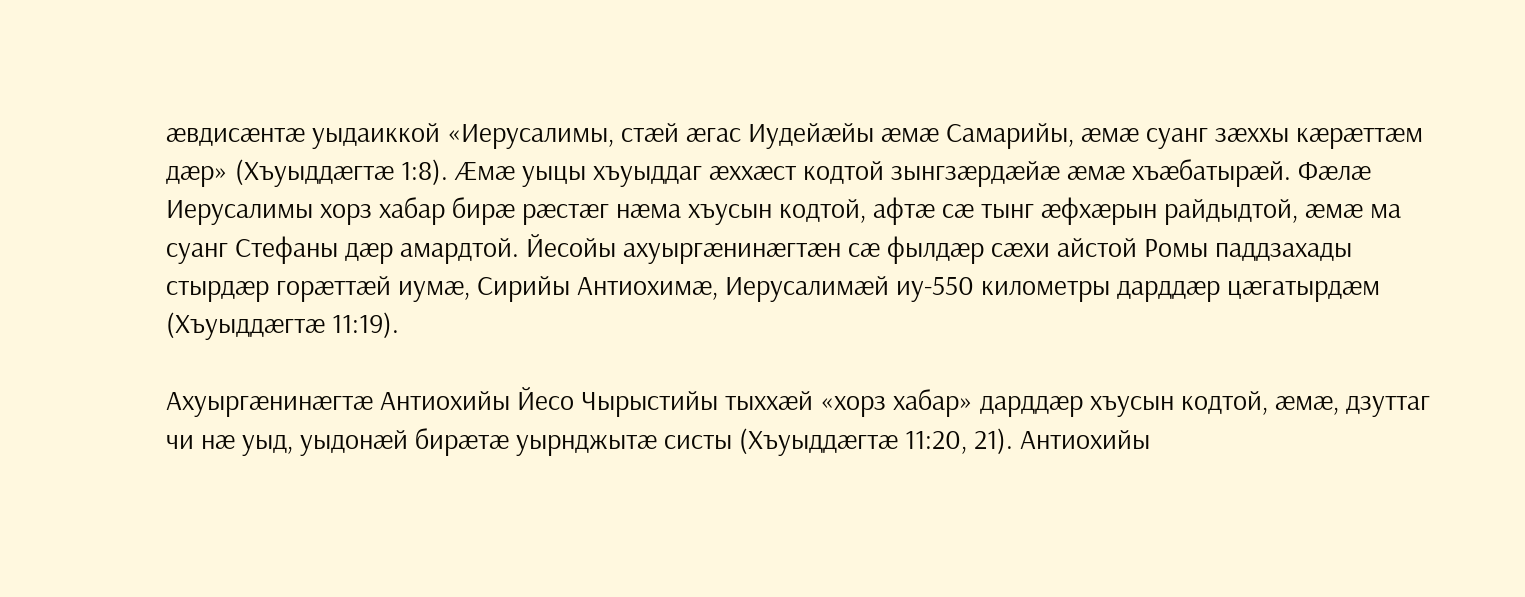ӕвдисӕнтӕ уыдаиккой «Иерусалимы, стӕй ӕгас Иудейӕйы ӕмӕ Самарийы, ӕмӕ суанг зӕххы кӕрӕттӕм дӕр» (Хъуыддӕгтӕ 1:8). Ӕмӕ уыцы хъуыддаг ӕххӕст кодтой зынгзӕрдӕйӕ ӕмӕ хъӕбатырӕй. Фӕлӕ Иерусалимы хорз хабар бирӕ рӕстӕг нӕма хъусын кодтой, афтӕ сӕ тынг ӕфхӕрын райдыдтой, ӕмӕ ма суанг Стефаны дӕр амардтой. Йесойы ахуыргӕнинӕгтӕн сӕ фылдӕр сӕхи айстой Ромы паддзахады стырдӕр горӕттӕй иумӕ, Сирийы Антиохимӕ, Иерусалимӕй иу-550 километры дарддӕр цӕгатырдӕм (Хъуыддӕгтӕ 11:19).

Ахуыргӕнинӕгтӕ Антиохийы Йесо Чырыстийы тыххӕй «хорз хабар» дарддӕр хъусын кодтой, ӕмӕ, дзуттаг чи нӕ уыд, уыдонӕй бирӕтӕ уырнджытӕ систы (Хъуыддӕгтӕ 11:20, 21). Антиохийы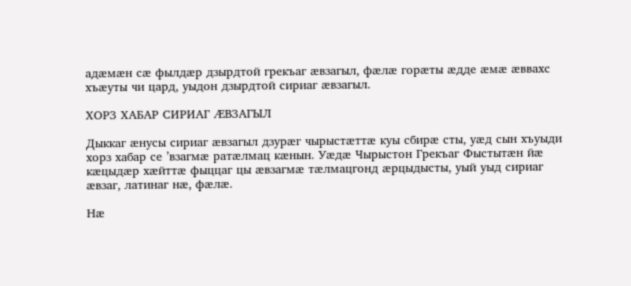адӕмӕн сӕ фылдӕр дзырдтой грекъаг ӕвзагыл, фӕлӕ горӕты ӕдде ӕмӕ ӕввахс хъӕуты чи цард, уыдон дзырдтой сириаг ӕвзагыл.

ХОРЗ ХАБАР СИРИАГ ӔВЗАГЫЛ

Дыккаг ӕнусы сириаг ӕвзагыл дзурӕг чырыстӕттӕ куы сбирӕ сты, уӕд сын хъуыди хорз хабар се ’взагмӕ ратӕлмац кӕнын. Уӕдӕ Чырыстон Грекъаг Фыстытӕн йӕ кӕцыдӕр хӕйттӕ фыццаг цы ӕвзагмӕ тӕлмацгонд ӕрцыдысты, уый уыд сириаг ӕвзаг, латинаг нӕ, фӕлӕ.

Нӕ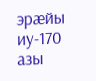эрӕйы иу-170 азы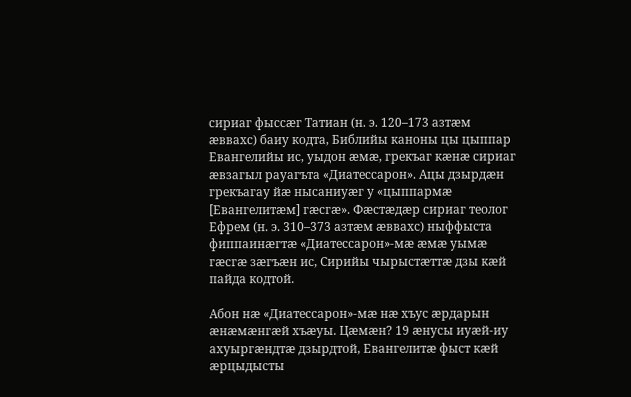сириаг фыссӕг Татиан (н. э. 120–173 азтӕм ӕввахс) баиу кодта, Библийы каноны цы цыппар Евангелийы ис, уыдон ӕмӕ, грекъаг кӕнӕ сириаг ӕвзагыл рауагъта «Диатессарон». Ацы дзырдӕн  грекъагау йӕ нысаниуӕг у «цыппармӕ [Евангелитӕм] гӕсгӕ». Фӕстӕдӕр сириаг теолог Ефрем (н. э. 310–373 азтӕм ӕввахс) ныффыста фиппаинӕгтӕ «Диатессарон»-мӕ ӕмӕ уымӕ гӕсгӕ зӕгъӕн ис, Сирийы чырыстӕттӕ дзы кӕй пайда кодтой.

Абон нӕ «Диатессарон»-мӕ нӕ хъус ӕрдарын ӕнӕмӕнгӕй хъӕуы. Цӕмӕн? 19 ӕнусы иуӕй-иу ахуыргӕндтӕ дзырдтой, Евангелитӕ фыст кӕй ӕрцыдысты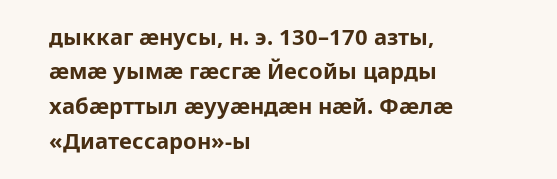дыккаг ӕнусы, н. э. 130–170 азты, ӕмӕ уымӕ гӕсгӕ Йесойы царды хабӕрттыл ӕууӕндӕн нӕй. Фӕлӕ «Диатессарон»-ы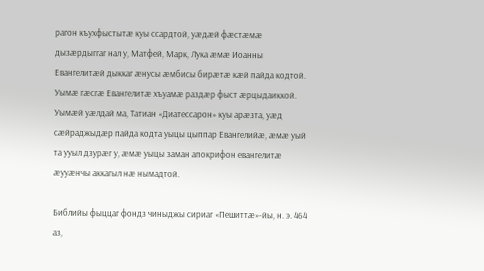рагон къухфыстытӕ куы ссардтой, уӕдӕй фӕстӕмӕ дызӕрдыггаг нал у, Матфей, Марк, Лука ӕмӕ Иоанны Евангелитӕй дыккаг ӕнусы ӕмбисы бирӕтӕ кӕй пайда кодтой. Уымӕ гӕсгӕ Евангелитӕ хъуамӕ раздӕр фыст ӕрцыдаиккой. Уымӕй уӕлдай ма, Татиан «Диатессарон» куы арӕзта, уӕд сӕйраджыдӕр пайда кодта уыцы цыппар Евангелийӕ, ӕмӕ уый та ууыл дзурӕг у, ӕмӕ уыцы заман апокрифон евангелитӕ ӕууӕнчы аккагыл нӕ нымадтой.

Библийы фыццаг фондз чиныджы сириаг «Пешиттӕ»-йы, н. э. 464 аз,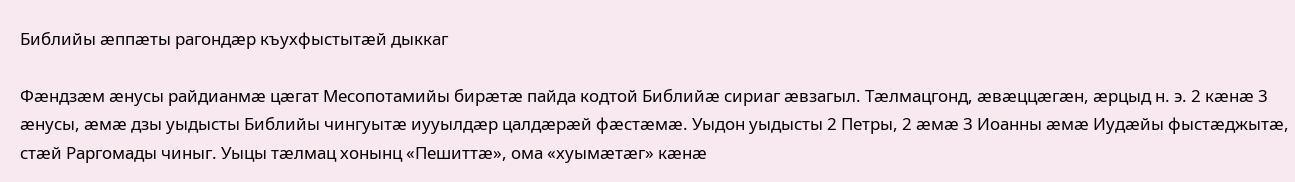Библийы ӕппӕты рагондӕр къухфыстытӕй дыккаг

Фӕндзӕм ӕнусы райдианмӕ цӕгат Месопотамийы бирӕтӕ пайда кодтой Библийӕ сириаг ӕвзагыл. Тӕлмацгонд, ӕвӕццӕгӕн, ӕрцыд н. э. 2 кӕнӕ 3 ӕнусы, ӕмӕ дзы уыдысты Библийы чингуытӕ иууылдӕр цалдӕрӕй фӕстӕмӕ. Уыдон уыдысты 2 Петры, 2 ӕмӕ 3 Иоанны ӕмӕ Иудӕйы фыстӕджытӕ, стӕй Раргомады чиныг. Уыцы тӕлмац хонынц «Пешиттӕ», ома «хуымӕтӕг» кӕнӕ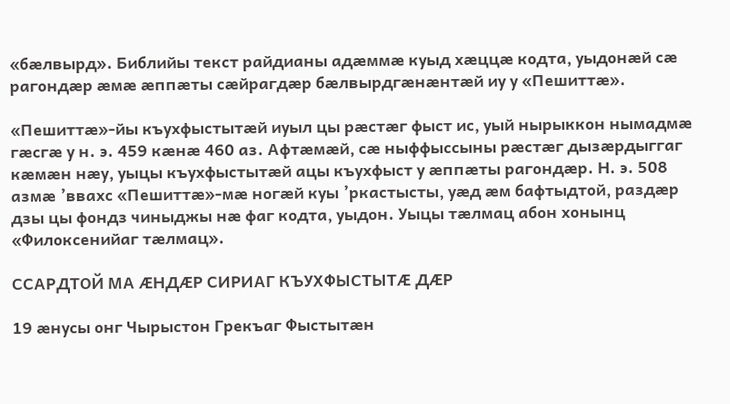«бӕлвырд». Библийы текст райдианы адӕммӕ куыд хӕццӕ кодта, уыдонӕй сӕ рагондӕр ӕмӕ ӕппӕты сӕйрагдӕр бӕлвырдгӕнӕнтӕй иу у «Пешиттӕ».

«Пешиттӕ»-йы къухфыстытӕй иуыл цы рӕстӕг фыст ис, уый нырыккон нымадмӕ гӕсгӕ у н. э. 459 кӕнӕ 460 аз. Афтӕмӕй, сӕ ныффыссыны рӕстӕг дызӕрдыггаг кӕмӕн нӕу, уыцы къухфыстытӕй ацы къухфыст у ӕппӕты рагондӕр. Н. э. 508 азмӕ ’ввахс «Пешиттӕ»-мӕ ногӕй куы ’ркастысты, уӕд ӕм бафтыдтой, раздӕр дзы цы фондз чиныджы нӕ фаг кодта, уыдон. Уыцы тӕлмац абон хонынц «Филоксенийаг тӕлмац».

ССАРДТОЙ МА ӔНДӔР СИРИАГ КЪУХФЫСТЫТӔ ДӔР

19 ӕнусы онг Чырыстон Грекъаг Фыстытӕн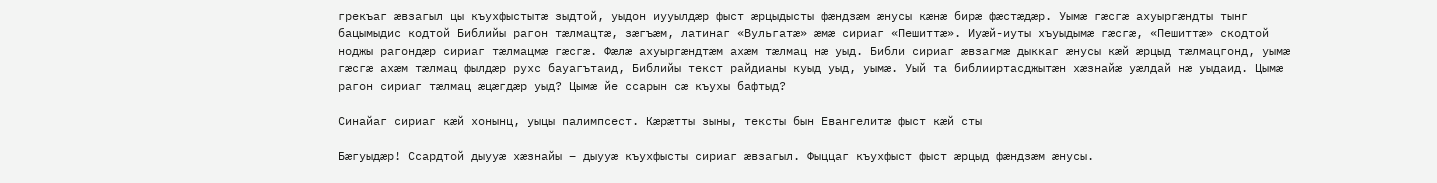грекъаг ӕвзагыл цы къухфыстытӕ зыдтой, уыдон иууылдӕр фыст ӕрцыдысты фӕндзӕм ӕнусы кӕнӕ бирӕ фӕстӕдӕр. Уымӕ гӕсгӕ ахуыргӕндты тынг бацымыдис кодтой Библийы рагон тӕлмацтӕ, зӕгъӕм, латинаг «Вульгатӕ» ӕмӕ сириаг «Пешиттӕ». Иуӕй-иуты хъуыдымӕ гӕсгӕ, «Пешиттӕ» скодтой ноджы рагондӕр сириаг тӕлмацмӕ гӕсгӕ. Фӕлӕ ахуыргӕндтӕм ахӕм тӕлмац нӕ уыд. Библи сириаг ӕвзагмӕ дыккаг ӕнусы кӕй ӕрцыд тӕлмацгонд, уымӕ гӕсгӕ ахӕм тӕлмац фылдӕр рухс бауагътаид, Библийы текст райдианы куыд уыд, уымӕ. Уый та библииртасджытӕн хӕзнайӕ уӕлдай нӕ уыдаид. Цымӕ рагон сириаг тӕлмац ӕцӕгдӕр уыд? Цымӕ йе ссарын сӕ къухы бафтыд?

Синайаг сириаг кӕй хонынц, уыцы палимпсест. Кӕрӕтты зыны, тексты бын Евангелитӕ фыст кӕй сты

Бӕгуыдӕр! Ссардтой дыууӕ хӕзнайы – дыууӕ къухфысты сириаг ӕвзагыл. Фыццаг къухфыст фыст ӕрцыд фӕндзӕм ӕнусы.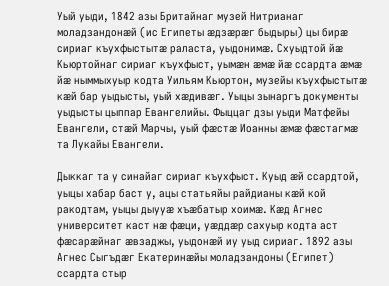Уый уыди, 1842 азы Бритайнаг музей Нитрианаг моладзандонӕй (ис Египеты ӕдзӕрӕг быдыры) цы бирӕ сириаг къухфыстытӕ раласта, уыдонимӕ. Схуыдтой йӕ Кьюртойнаг сириаг къухфыст, уымӕн ӕмӕ йӕ ссардта ӕмӕ йӕ ныммыхуыр кодта Уильям Кьюртон, музейы къухфыстытӕ кӕй бар уыдысты, уый хӕдивӕг. Уыцы зынаргъ документы уыдысты цыппар Евангелийы. Фыццаг дзы уыди Матфейы Евангели, стӕй Марчы, уый фӕстӕ Иоанны ӕмӕ фӕстагмӕ та Лукайы Евангели.

Дыккаг та у синайаг сириаг къухфыст. Куыд ӕй ссардтой, уыцы хабар баст у, ацы статьяйы райдианы кӕй кой ракодтам, уыцы дыууӕ хъӕбатыр хоимӕ. Кӕд Агнес университет каст нӕ фӕци, уӕддӕр сахуыр кодта аст фӕсарӕйнаг ӕвзаджы, уыдонӕй иу уыд сириаг. 1892 азы Агнес Сыгъдӕг Екатеринӕйы моладзандоны (Египет) ссардта стыр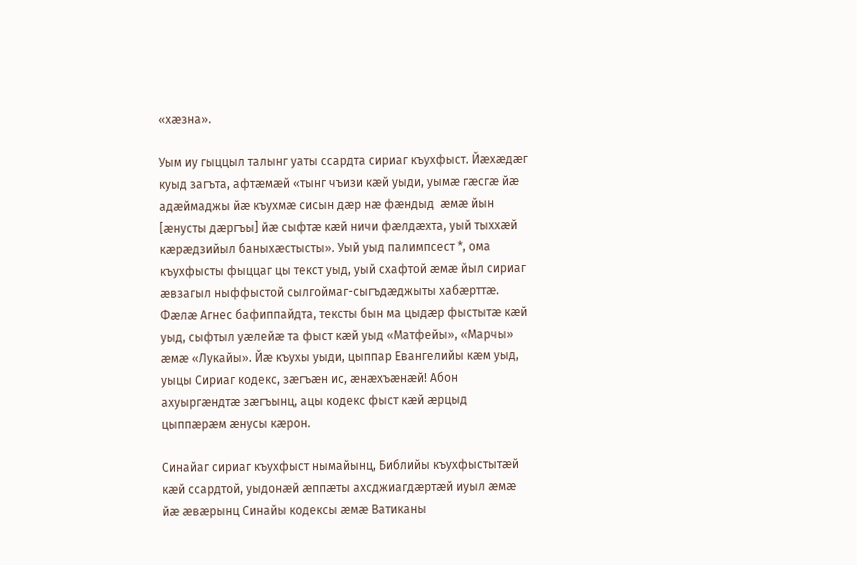«хӕзна».

Уым иу гыццыл талынг уаты ссардта сириаг къухфыст. Йӕхӕдӕг куыд загъта, афтӕмӕй «тынг чъизи кӕй уыди, уымӕ гӕсгӕ йӕ адӕймаджы йӕ къухмӕ сисын дӕр нӕ фӕндыд  ӕмӕ йын [ӕнусты дӕргъы] йӕ сыфтӕ кӕй ничи фӕлдӕхта, уый тыххӕй кӕрӕдзийыл баныхӕстысты». Уый уыд палимпсест *, ома къухфысты фыццаг цы текст уыд, уый схафтой ӕмӕ йыл сириаг ӕвзагыл ныффыстой сылгоймаг-сыгъдӕджыты хабӕрттӕ. Фӕлӕ Агнес бафиппайдта, тексты бын ма цыдӕр фыстытӕ кӕй уыд, сыфтыл уӕлейӕ та фыст кӕй уыд «Матфейы», «Марчы» ӕмӕ «Лукайы». Йӕ къухы уыди, цыппар Евангелийы кӕм уыд, уыцы Сириаг кодекс, зӕгъӕн ис, ӕнӕхъӕнӕй! Абон ахуыргӕндтӕ зӕгъынц, ацы кодекс фыст кӕй ӕрцыд цыппӕрӕм ӕнусы кӕрон.

Синайаг сириаг къухфыст нымайынц, Библийы къухфыстытӕй кӕй ссардтой, уыдонӕй ӕппӕты ахсджиагдӕртӕй иуыл ӕмӕ йӕ ӕвӕрынц Синайы кодексы ӕмӕ Ватиканы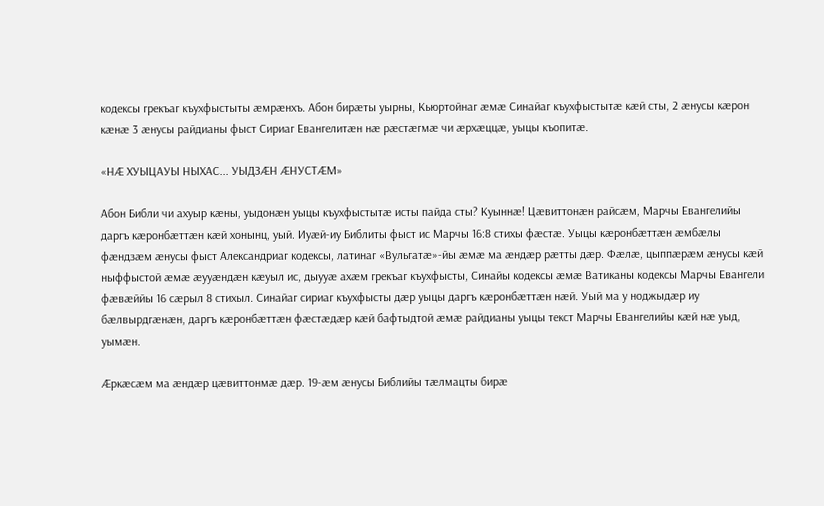кодексы грекъаг къухфыстыты ӕмрӕнхъ. Абон бирӕты уырны, Кьюртойнаг ӕмӕ Синайаг къухфыстытӕ кӕй сты, 2 ӕнусы кӕрон кӕнӕ 3 ӕнусы райдианы фыст Сириаг Евангелитӕн нӕ рӕстӕгмӕ чи ӕрхӕццӕ, уыцы къопитӕ.

«НӔ ХУЫЦАУЫ НЫХАС... УЫДЗӔН ӔНУСТӔМ»

Абон Библи чи ахуыр кӕны, уыдонӕн уыцы къухфыстытӕ исты пайда сты? Куыннӕ! Цӕвиттонӕн райсӕм, Марчы Евангелийы даргъ кӕронбӕттӕн кӕй хонынц, уый. Иуӕй-иу Библиты фыст ис Марчы 16:8 стихы фӕстӕ. Уыцы кӕронбӕттӕн ӕмбӕлы фӕндзӕм ӕнусы фыст Александриаг кодексы, латинаг «Вульгатӕ»-йы ӕмӕ ма ӕндӕр рӕтты дӕр. Фӕлӕ, цыппӕрӕм ӕнусы кӕй ныффыстой ӕмӕ ӕууӕндӕн кӕуыл ис, дыууӕ ахӕм грекъаг къухфысты, Синайы кодексы ӕмӕ Ватиканы кодексы Марчы Евангели фӕвӕййы 16 сӕрыл 8 стихыл. Синайаг сириаг къухфысты дӕр уыцы даргъ кӕронбӕттӕн нӕй. Уый ма у ноджыдӕр иу бӕлвырдгӕнӕн, даргъ кӕронбӕттӕн фӕстӕдӕр кӕй бафтыдтой ӕмӕ райдианы уыцы текст Марчы Евангелийы кӕй нӕ уыд, уымӕн.

Ӕркӕсӕм ма ӕндӕр цӕвиттонмӕ дӕр. 19-ӕм ӕнусы Библийы тӕлмацты бирӕ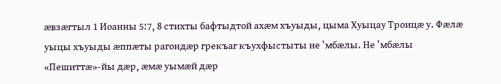ӕвзӕгтыл 1 Иоанны 5:7, 8 стихты бафтыдтой ахӕм хъуыды, цыма Хуыцау Троицӕ у. Фӕлӕ уыцы хъуыды ӕппӕты рагондӕр грекъаг къухфыстыты не ’мбӕлы. Не ’мбӕлы «Пешиттӕ»-йы дӕр, ӕмӕ уымӕй дӕр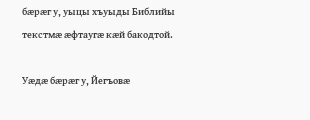бӕрӕг у, уыцы хъуыды Библийы текстмӕ ӕфтаугӕ кӕй бакодтой.

Уӕдӕ бӕрӕг у, Йегъовӕ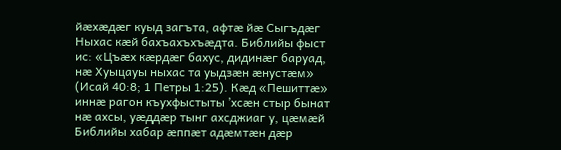йӕхӕдӕг куыд загъта, афтӕ йӕ Сыгъдӕг Ныхас кӕй бахъахъхъӕдта. Библийы фыст ис: «Цъӕх кӕрдӕг бахус, дидинӕг баруад, нӕ Хуыцауы ныхас та уыдзӕн ӕнустӕм» (Исай 40:8; 1 Петры 1:25). Кӕд «Пешиттӕ» иннӕ рагон къухфыстыты ’хсӕн стыр бынат нӕ ахсы, уӕддӕр тынг ахсджиаг у, цӕмӕй Библийы хабар ӕппӕт адӕмтӕн дӕр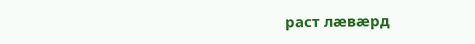раст лӕвӕрд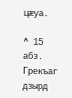цӕуа.

^ 15 абз. Грекъаг дзырд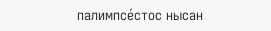палимпсе́стос нысан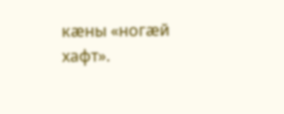кӕны «ногӕй хафт».